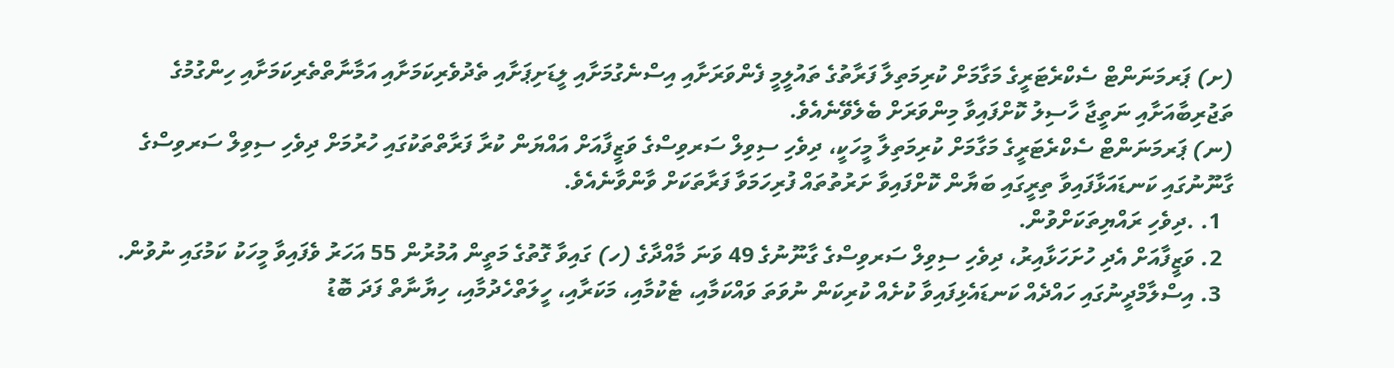(ށ) ޕަރމަނަންޓް ސެކްރެޓަރީގެ މަގާމަށް ކުރިމަތިލާ ފަރާތުގެ ތައުލީމީ ފެންވަރަށާއި އިސްނެގުމަށާއި ލީޑަށިޕަށާއި ތެދުވެރިކަމަށާއި އަމާނާތްތެރިކަމަށާއި ހިންގުމުގެ ތަޖުރިބާއަށާއި ނަތީޖާ ހާސިލު ކޮށްފައިވާ މިންވަރަށް ބެލެވޭނެއެވެ.
(ނ) ޕަރމަނަންޓް ސެކްރެޓަރީގެ މަގާމަށް ކުރިމަތިލާ މީހަކީ، ދިވެހި ސިވިލް ސަރވިސްގެ ވަޒީފާއަށް އައްޔަން ކުރާ ފަރާތްތަކުގައި ހުރުމަށް ދިވެހި ސިވިލް ސަރވިސްގެ ގާނޫނުގައި ކަނޑައަޅާފައިވާ ތިރީގައި ބަޔާން ކޮށްފައިވާ ށަރުތުތައް ފުރިހަމަވާ ފަރާތަކަށް ވާންވާނެއެވެ.
  1. .ދިވެހި ރައްޔިތަކަށްވުން.
  2. ވަޒީފާއަށް އެދި ހުށަހަޅާއިރު، ދިވެހި ސިވިލް ސަރވިސްގެ ގާނޫނުގެ 49 ވަނަ މާއްދާގެ (ހ) ގައިވާ ގޮތުގެ މަތީން އުމުރުން 55 އަހަރު ވެފައިވާ މީހަކު ކަމުގައި ނުވުން.
  3. އިސްލާމްދީނުގައި ހައްދެއް ކަނޑައެޅިފައިވާ ކުށެއް ކުރިކަން ނުވަތަ ވައްކަމާއި، ޓެކުމާއި، މަކަރާއި، ހީލަތްހެދުމާއި، ހިޔާނާތް ފަދަ ބޮޑު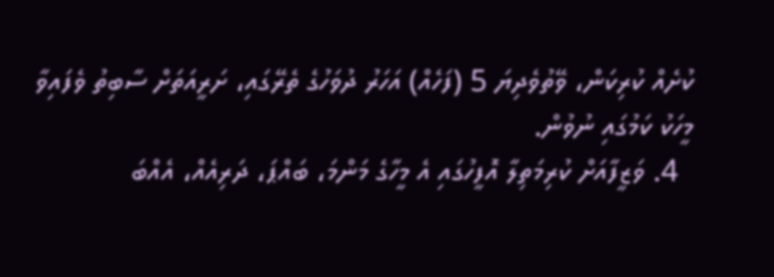ކުށެއް ކުރިކަން، ވޭތުވެދިޔަ 5 (ފަހެއް) އަހަރު ދުވަހުގެ ތެރޭގައި، ށަރީއަތަށް ސާބިތު ވެފައިވާ މީހަކު ކަމުގައި ނުވުން.
  4. ވަޒީފާއަށް ކުރިމަތިލާ އޮފީހުގައި އެ މީހާގެ މަންމަ، ބައްޕަ، ދަރިއެއް، އެއްބަ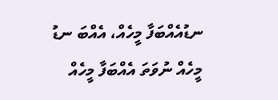ނޑުއެއްބަފާ މީހެއް، އެއްބަ ނޑު މީހެއް ނުވަތަ އެއްބަފާ މީހެއް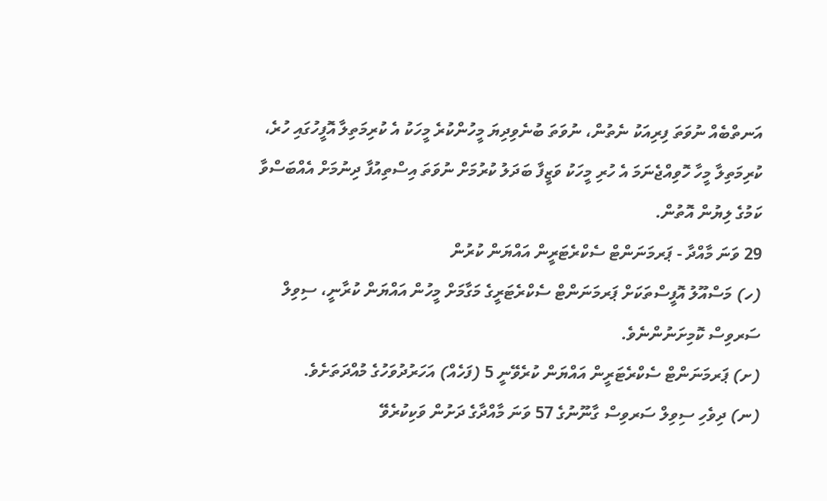އަނތްބެއް ނުވަތަ ފިރިއަކު ނެތުން، ނުވަތަ ބުނެވިދިޔަ މީހުންކުރެ މީހަކު އެ ކުރިމަތިލާ އޮފީހުގައި ހުރެ، ކުރިމަތިލާ މީހާ ހޮވިއްޖެނަމަ އެ ހުރި މީހަކު ވަޒީފާ ބަދަލު ކުރުމަށް ނުވަތަ އިސްތިއުފާ ދިނުމަށް އެއްބަސްވާ ކަމުގެ ލިޔުން އޮތުން.
29 ވަނަ މާއްދާ - ޕަރމަނަންޓް ސެކްރެޓަރީން އައްޔަން ކުރުން
(ހ) މަސްއޫލު އޮފީސްތަކަށް ޕަރމަނަންޓް ސެކްރެޓަރީގެ މަގާމަށް މީހުން އައްޔަން ކުރާނީ، ސިވިލް ސަރވިސް ކޮމިށަނުންނެވެ.
(ށ) ޕަރމަނަންޓް ސެކްރެޓަރީން އައްޔަން ކުރެވޭނީ 5 (ފަހެއް) އަހަރުދުވަހުގެ މުއްދަތަށެވެ.
(ނ) ދިވެހި ސިވިލް ސަރވިސް ގާނޫނުގެ 57 ވަނަ މާއްދާގެ ދަށުން ވަކިކުރެވޭ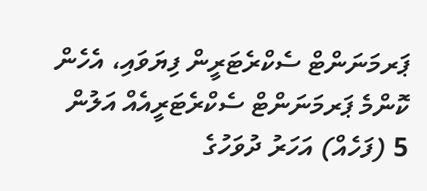ޕަރމަނަންޓް ސެކްރެޓަރީން ފިޔަވައި، އެހެން ކޮންމެ ޕަރމަނަންޓް ސެކްރެޓަރީއެއް އަލުން 5 (ފަހެއް) އަހަރު ދުވަހުގެ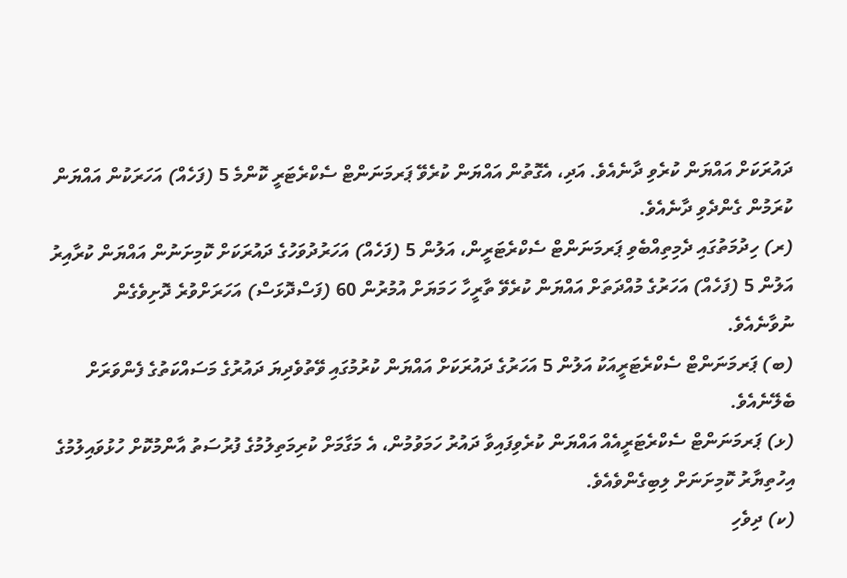ދައުރަކަށް އައްޔަން ކުރެވި ދާނެއެވެ. އަދި، އެގޮތުން އައްޔަން ކުރެވޭ ޕަރމަނަންޓް ސެކްރެޓަރީ ކޮންމެ 5 (ފަހެއް) އަހަރަކުން އައްޔަން ކުރަމުން ގެންދެވި ދާނެއެވެ.
(ރ) ހިދުމަތުގައި ދެމިތިއްބެވި ޕަރމަނަންޓް ސެކްރެޓަރީން، އަލުން 5 (ފަހެއް) އަހަރުދުވަހުގެ ދައުރަކަށް ކޮމިށަނުން އައްޔަން ކުރާއިރު އަލުން 5 (ފަހެއް) އަހަރުގެ މުއްދަތަށް އައްޔަން ކުރެވޭ ތާރީހާ ހަމަޔަށް އުމުރުން 60 (ފަސްދޮޅަސް) އަހަރަށްވުރެ ދޮށިވެގެން ނުވާނެއެވެ.
(ބ) ޕަރމަނަންޓް ސެކްރެޓަރީއަކު އަލުން 5 އަހަރުގެ ދައުރަކަށް އައްޔަން ކުރުމުގައި ވޭތުވެދިޔަ ދައުރުގެ މަސައްކަތުގެ ފެންވަރަށް ބެލޭނެއެވެ.
(ޅ) ޕަރމަނަންޓް ސެކްރެޓަރީއެއް އައްޔަން ކުރެވިފައިވާ ދައުރު ހަމަވުމުން، އެ މަގާމަށް ކުރިމަތިލުމުގެ ފުރުސަތު އާންމުކޮށް ހުޅުވައިލުމުގެ އިހުތިޔާރު ކޮމިށަނަށް ލިބިގެންވެއެވެ.
(ކ) ދިވެހި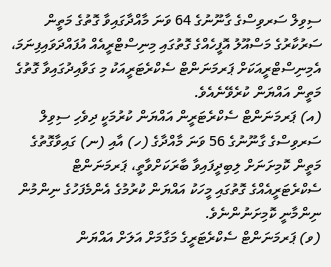ސިވިލް ސަރވިސްގެ ގާނޫނުގެ 64 ވަނަ މާއްދާގައިވާ ގޮތުގެ މަތީން ސަރުކާރުގެ މަސްއޫލު އޮފީހެއްގެ ގޮތުގައި މިނިސްޓްރީއެއް އުފައްދަވައިފިނަމަ، އެމިނިސްޓްރީއަކަށް ޕަރމަނަންޓް ސެކްރެޓަރީއަކު މި ގަވާއިދުގައިވާ ގޮތުގެ މަތީން އައްޔަން ކުރެވޭނެއެވެ.
(އ) ޕަރމަނަންޓް ސެކްރެޓަރީން އައްޔަން ކުރުމަކީ ދިވެހި ސިވިލް ސަރވިސްގެ ގާނޫނުގެ 56 ވަނަ މާއްދާގެ (ހ) އާއި (ނ) ގައިވާގޮތުގެ މަތީން ކޮމިށަނަށް ލިބިދީފައިވާ ބާރަކަށްވާތީ، ޕަރމަނަންޓް ސެކްރެޓަރީއެއްގެ ގޮތުގައި މީހަކު އައްޔަން ކުރުމުގެ އެންމެފަހުގެ ނިންމުން ނިންމާނީ ކޮމިށަނުންނެވެ.
(ވ) ޕަރމަނަންޓް ސެކްރެޓަރީގެ މަގާމަށް އަލަށް އައްޔަން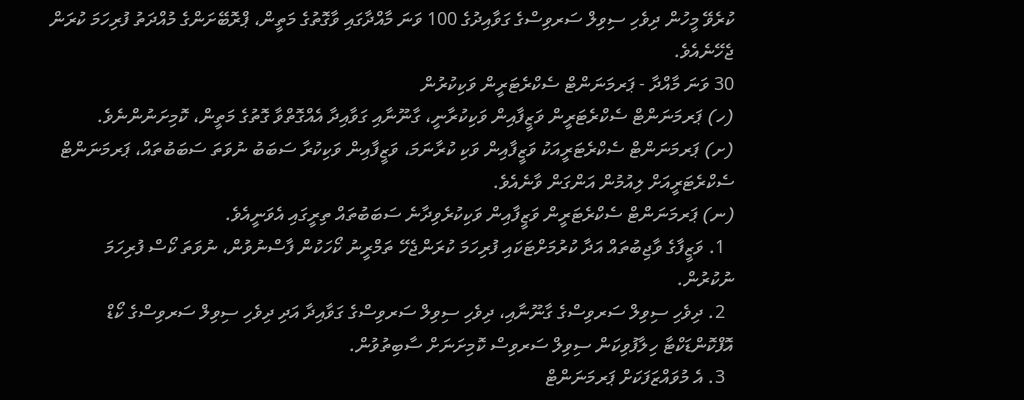ކުރެވޭ މީހުން ދިވެހި ސިވިލް ސަރވިސްގެ ގަވާއިދުގެ 100 ވަނަ މާއްދާގައި ވާގޮތުގެ މަތީން، ޕްރޮބޭށަންގެ މުއްދަތު ފުރިހަމަ ކުރަން ޖެހޭނެއެވެ.
30 ވަނަ މާއްދާ - ޕަރމަނަންޓް ސެކްރެޓަރީން ވަކިކުރުން
(ހ) ޕަރމަނަންޓް ސެކްރެޓަރީން ވަޒީފާއިން ވަކިކުރާނީ، ގާނޫނާއި ގަވާއިދާ އެއްގޮތްވާ ގޮތުގެ މަތީން، ކޮމިށަނުންނެވެ.
(ށ) ޕަރމަނަންޓް ސެކްރެޓަރީއަކު ވަޒީފާއިން ވަކި ކުރާނަމަ، ވަޒީފާއިން ވަކިކުރާ ސަބަބު ނުވަތަ ސަބަބުތައް، ޕަރމަނަންޓް ސެކްރެޓަރީއަށް ލިއުމުން އަންގަން ވާނެއެވެ.
(ނ) ޕަރމަނަންޓް ސެކްރެޓަރީން ވަޒީފާއިން ވަކިކުރެވިދާނެ ސަބަބުތައް ތިރީގައި އެވަނީއެވެ.
  1. ވަޒީފާގެ ވާޖިބުތައް އަދާ ކުރުމަށްޓަކައި ފުރިހަމަ ކުރަންޖެހޭ ތަމްރީނު ކޯހަކުން ފާސްނުވުން، ނުވަތަ ކޯސް ފުރިހަމަ ނުކުރުން.
  2. ދިވެހި ސިވިލް ސަރވިސްގެ ގާނޫނާއި، ދިވެހި ސިވިލް ސަރވިސްގެ ގަވާއިދާ އަދި ދިވެހި ސިވިލް ސަރވިސްގެ ކޯޑް އޮފްކޮންޑަކްޓާ ހިލާފުވިކަން ސިވިލް ސަރވިސް ކޮމިށަނަށް ސާބިތުވުން.
  3. އެ މުވައްޒަފަކަށް ޕަރމަނަންޓް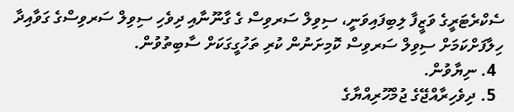ސެކްރެޓަރީގެ ވަޒީފާ ލިބިފައިވަނީ، ސިވިލް ސަރވިސް ގެ ގާނޫނާއި ދިވެހި ސިވިލް ސަރވިސްގެ ގަވާއިދާ ހިލާފަށްކަމަށް ސިވިލް ސަރވިސް ކޮމިށަނުން ކުރި ތަހުގީގަކަށް ސާބިތުވުން.
  4. ނިޔާވުން.
  5. ދިވެހިރާއްޖޭގެ ޖުމްހޫރިއްޔާގެ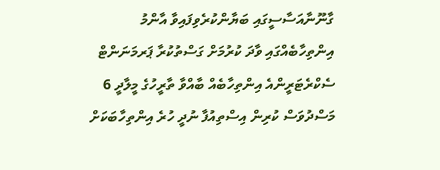ގާނޫނާއަސާސީގައި ބަޔާންކުރެވިފައިވާ އާންމު އިންތިހާބެއްގައި ވާދަ ކުރުމަށް ގަސްތުކުރާ ޕަރމަނަންޓް ސެކްރެޓަރީންއެ އިންތިހާބެއް ބާއްވާ ތާރީހުގެ މީލާދީ 6 މަސްދުވަސް ކުރިން އިސްތިއުފާ ނުދީ ހުރެ އިންތިހާބަކަށް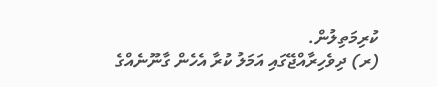ކުރިމަތިލުން.
(ރ) ދިވެހިރާއްޖޭގައި އަމަލު ކުރާ އެހެން ގާނޫނެއްގެ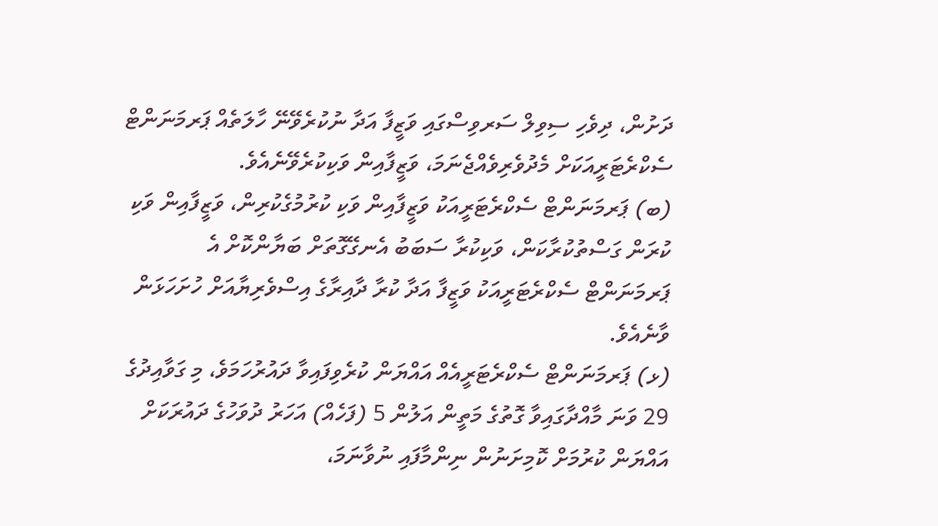ދަށުން، ދިވެހި ސިވިލް ސަރވިސްގައި ވަޒީފާ އަދާ ނުކުރެވޭނޭ ހާލަތެއް ޕަރމަނަންޓް ސެކްރެޓަރީއަކަށް މެދުވެރިވެއްޖެނަމަ، ވަޒީފާއިން ވަކިކުރެވޭނެއެވެ.
(ބ) ޕަރމަނަންޓް ސެކްރެޓަރީއަކު ވަޒީފާއިން ވަކި ކުރުމުގެކުރިން، ވަޒީފާއިން ވަކި ކުރަން ގަސްތުކުރާކަން، ވަކިކުރާ ސަބަބު އެނގޭގޮތަށް ބަޔާންކޮށް އެ ޕަރމަނަންޓް ސެކްރެޓަރީއަކު ވަޒީފާ އަދާ ކުރާ ދާއިރާގެ އިސްވެރިޔާއަށް ހުށަހަޅަން ވާނެއެވެ.
(ޅ) ޕަރމަނަންޓް ސެކްރެޓަރީއެއް އައްޔަން ކުރެވިފައިވާ ދައުރުހަމަވެ، މި ގަވާއިދުގެ 29 ވަނަ މާއްދާގައިވާ ގޮތުގެ މަތީން އަލުން 5 (ފަހެއް) އަހަރު ދުވަހުގެ ދައުރަކަށް އައްޔަން ކުރުމަށް ކޮމިށަނުން ނިންމާފައި ނުވާނަމަ،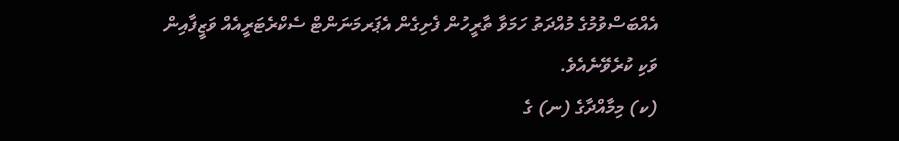އެއްބަސްވުމުގެ މުއްދަތު ހަމަވާ ތާރީހުން ފެށިގެން އެޕަރމަނަންޓް ސެކްރެޓަރީއެއް ވަޒީފާއިން ވަކި ކުރެވޭނެއެވެ.
(ކ) މިމާއްދާގެ (ނ) ގެ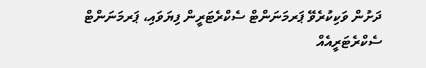ދަށުން ވަކިކުރެވޭ ޕަރމަނަންޓް ސެކްރެޓަރީން ފިޔަވައި، ޕަރމަނަންޓް ސެކްރެޓަރީއެއް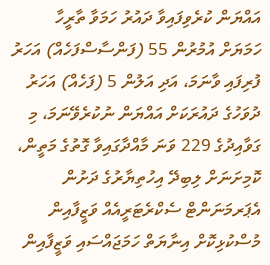އައްޔަން ކުރެވިފައިވާ ދައުރު ހަމަވާ ތާރީހާ ހަމަޔަށް އުމުރުން 55 (ފަންސާސްފަހެއް) އަހަރު ފުރިފައި ވާނަމަ، އަދި އަލުން 5 (ފަހެއް) އަހަރު ދުވަހުގެ ދައުރަކަށް އައްޔަން ނުކުރެވޭނަމަ، މި ގަވާއިދުގެ 229 ވަނަ މާއްދާގައިވާ ގޮތުގެ މަތީން، ކޮމިށަނަށް ލިބިދޭ އިހުތިޔާރުގެ ދަށުން އެޕަރމަނަންޓް ސެކްރެޓަރީއެއް ވަޒީފާއިން މުސްކުޅިކޮށް އިނާޔަތް ހަމަޖައްސައި ވަޒީފާއިން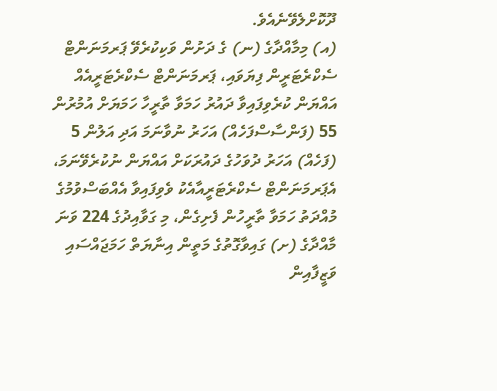ދޫކޮށްލެވޭނެއެވެ.
(އ) މިމާއްދާގެ (ނ) ގެ ދަށުން ވަކިކުރެވޭ ޕަރމަނަންޓް ސެކްރެޓަރީން ފިޔަވައި، ޕަރމަނަންޓް ސެކްރެޓަރީއެއް އައްޔަން ކުރެވިފައިވާ ދައުރު ހަމަވާ ތާރީހާ ހަމަޔަށް އުމުރުން 55 (ފަންސާސްފަހެއް) އަހަރު ނުވާނަމަ އަދި އަލުން 5 (ފަހެއް) އަހަރު ދުވަހުގެ ދައުރަކަށް އައްޔަން ނުކުރެވޭނަމަ، އެޕަރމަނަންޓް ސެކްރެޓަރީއާއެކު ވެވިފައިވާ އެއްބަސްވުމުގެ މުއްދަތު ހަމަވާ ތާރީހުން ފެށިގެން، މި ގަވާއިދުގެ 224 ވަނަ މާއްދާގެ (ށ) ގައިވާގޮތުގެ މަތީން އިނާޔަތް ހަމަޖައްސައި ވަޒީފާއިން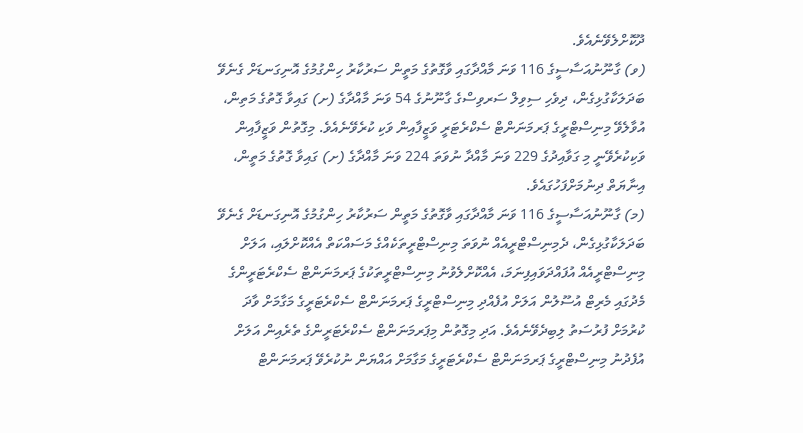ދޫކޮށްލެވޭނެއެވެ.
(ވ) ގާނޫނުއަސާސީގެ 116 ވަނަ މާއްދާގައި ވާގޮތުގެ މަތީން ސަރުކާރު ހިންގުމުގެ އޮނިގަނޑަށް ގެނެވޭ ބަދަލަކާގުޅިގެން، ދިވެހި ސިވިލް ސަރވިސްގެ ގާނޫނުގެ 54 ވަނަ މާއްދާގެ (ށ) ގައިވާ ގޮތުގެ މަތިން، އުވާލެވޭ މިނިސްޓްރީގެ ޕަރމަނަންޓް ސެކްރެޓަރީ ވަޒީފާއިން ވަކި ކުރެވޭނެއެވެ. މިގޮތުން ވަޒީފާއިން ވަކިކުރެވޭނީ މި ގަވާއިދުގެ 229 ވަނަ މާއްދާ ނުވަތަ 224 ވަނަ މާއްދާގެ (ށ) ގައިވާ ގޮތުގެ މަތީން، އިނާޔަތް ދިނުމަށްފަހުގައެވެ.
(މ) ގާނޫނުއަސާސީގެ 116 ވަނަ މާއްދާގައި ވާގޮތުގެ މަތީން ސަރުކާރު ހިންގުމުގެ އޮނިގަނޑަށް ގެނެވޭ ބަދަލަކާގުޅިގެން، ދެމިނިސްޓްރީއެއް ނުވަތަ މިނިސްޓްރީތަކެއްގެ މަސައްކަތް އެއްކޮށްލައި، އަލަށް މިނިސްޓްރީއެއް އުފައްދަވައިފިނަމަ، އެއްކޮށްލެވުނު މިނިސްޓްރީތަކުގެ ޕަރމަނަންޓް ސެކްރެޓަރީންގެ މެދުގައި މެރިޓް އުސޫލުން އަލަށް އުފެއްދި މިނިސްޓްރީގެ ޕަރމަނަންޓް ސެކްރެޓަރީގެ މަގާމަށް ވާދަ ކުރުމަށް ފުރުސަތު ލިބިދެވޭނެއެވެ. އަދި މިގޮތުން މިޕަރމަނަންޓް ސެކްރެޓަރީންގެ ތެރެއިން އަލަށް އުފެދުނު މިނިސްޓްރީގެ ޕަރމަނަންޓް ސެކްރެޓަރީގެ މަގާމަށް އައްޔަން ނުކުރެވޭ ޕަރމަނަންޓް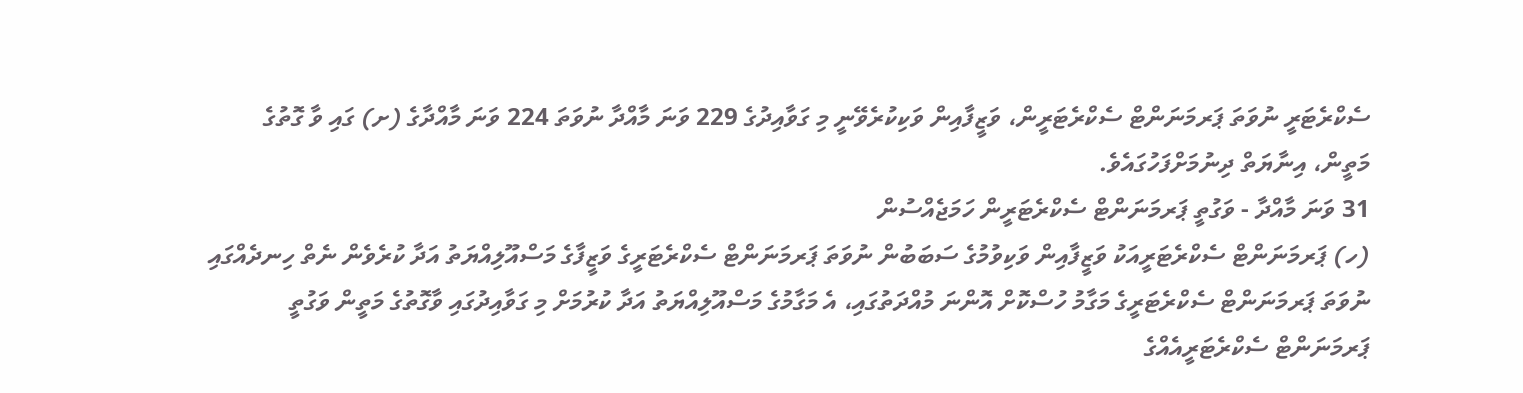ސެކްރެޓަރީ ނުވަތަ ޕަރމަނަންޓް ސެކްރެޓަރީން، ވަޒީފާއިން ވަކިކުރެވޭނީ މި ގަވާއިދުގެ 229 ވަނަ މާއްދާ ނުވަތަ 224 ވަނަ މާއްދާގެ (ށ) ގައި ވާ ގޮތުގެ މަތީން، އިނާޔަތް ދިނުމަށްފަހުގައެވެ.
31 ވަނަ މާއްދާ - ވަގުތީ ޕަރމަނަންޓް ސެކްރެޓަރީން ހަމަޖެއްސުން
(ހ) ޕަރމަނަންޓް ސެކްރެޓަރީއަކު ވަޒީފާއިން ވަކިވުމުގެ ސަބަބުން ނުވަތަ ޕަރމަނަންޓް ސެކްރެޓަރީގެ ވަޒީފާގެ މަސްއޫލިއްޔަތު އަދާ ކުރެވެން ނެތް ހިނދެއްގައި ނުވަތަ ޕަރމަނަންޓް ސެކްރެޓަރީގެ މަގާމު ހުސްކޮށް އޮންނަ މުއްދަތުގައި، އެ މަގާމުގެ މަސްއޫލިއްޔަތު އަދާ ކުރުމަށް މި ގަވާއިދުގައި ވާގޮތުގެ މަތީން ވަގުތީ ޕަރމަނަންޓް ސެކްރެޓަރީއެއްގެ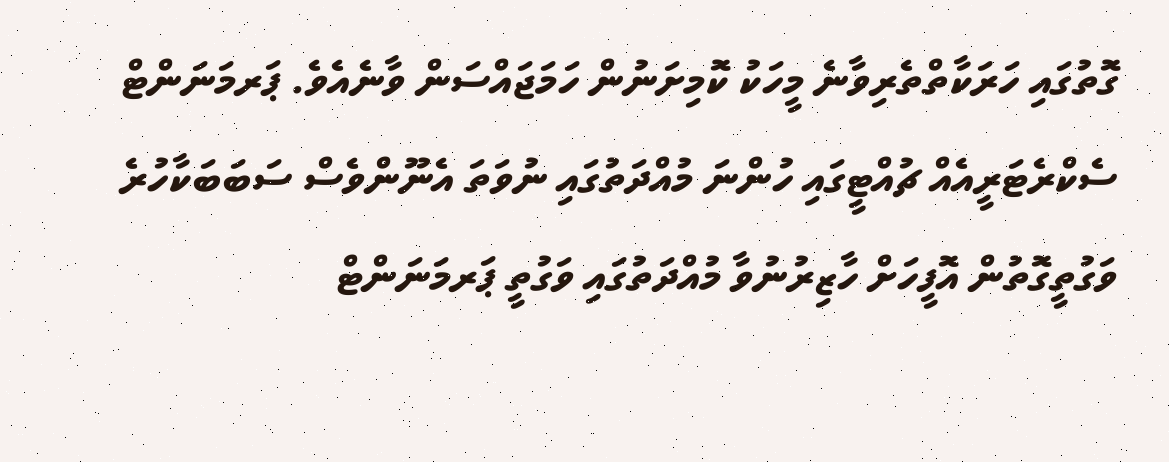ގޮތުގައި ހަރަކާތްތެރިވާނެ މީހަކު ކޮމިށަނުން ހަމަޖައްސަން ވާނެއެވެ. ޕަރމަނަންޓް ސެކްރެޓަރީއެއް ޗުއްޓީގައި ހުންނަ މުއްދަތުގައި ނުވަތަ އެނޫންވެސް ސަބަބަކާހުރެ ވަގުތީގޮތުން އޮފީހަށް ހާޒިރުނުވާ މުއްދަތުގައި ވަގުތީ ޕަރމަނަންޓް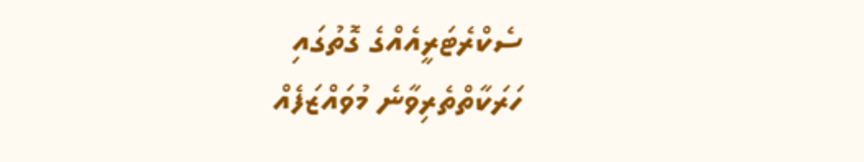ސެކްރެޓަރީއެއްގެ ގޮތުގައި ހަރަކާތްތެރިވާނެ މުވައްޒަފެއް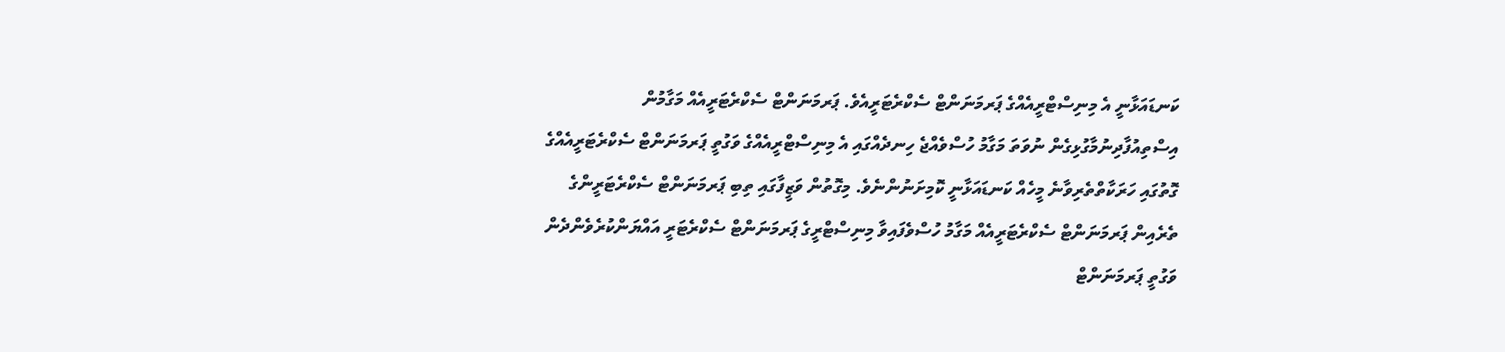ކަނޑައަޅާނީ އެ މިނިސްޓްރީއެއްގެ ޕަރމަނަންޓް ސެކްރެޓަރީއެވެ. ޕަރމަނަންޓް ސެކްރެޓަރީއެއް މަގާމުން އިސްތިއުފާދިނުމާގުޅިގެން ނުވަތަ މަގާމު ހުސްވެއްޖެ ހިނދެއްގައި އެ މިނިސްޓްރީއެއްގެ ވަގުތީ ޕަރމަނަންޓް ސެކްރެޓަރީއެއްގެ ގޮތުގައި ހަރަކާތްތެރިވާނެ މީހެއް ކަނޑައަޅާނީ ކޮމިށަނުންނެވެ. މިގޮތުން ވަޒީފާގައި ތިބި ޕަރމަނަންޓް ސެކްރެޓަރީންގެ ތެރެއިން ޕަރމަނަންޓް ސެކްރެޓަރީއެއް މަގާމު ހުސްވެފައިވާ މިނިސްޓްރީގެ ޕަރމަނަންޓް ސެކްރެޓަރީ އައްޔަންކުރެވެންދެން ވަގުތީ ޕަރމަނަންޓް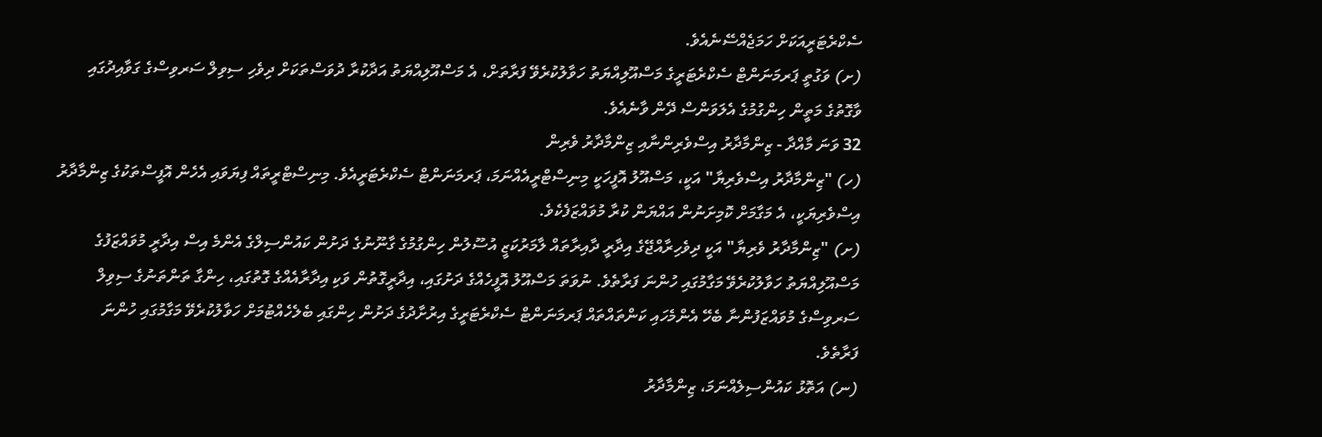ސެކްރެޓަރީއަކަށް ހަމަޖެއްސޭނެއެވެ.
(ށ) ވަގުތީ ޕަރމަނަންޓް ސެކްރެޓަރީގެ މަސްއޫލިއްޔަތު ހަވާލުކުރެވޭ ފަރާތަށް، އެ މަސްއޫލިއްޔަތު އަދާކުރާ ދުވަސްތަކަށް ދިވެހި ސިވިލް ސަރވިސްގެ ގަވާއިދުގައި ވާގޮތުގެ މަތީން ހިންގުމުގެ އެލަވަންސް ދޭން ވާނެއެވެ.
32 ވަނަ މާއްދާ - ޒިންމާދާރު އިސްވެރިންނާއި ޒިންމާދާރު ވެރިން
(ހ) "ޒިންމާދާރު އިސްވެރިޔާ" އަކީ، މަސްއޫލު އޮފީހަކީ މިނިސްޓްރީއެއްނަމަ، ޕަރމަނަންޓް ސެކްރެޓަރީއެވެ. މިނިސްޓްރީތައް ފިޔަވައި އެހެން އޮފީސްތަކުގެ ޒިންމާދާރު އިސްވެރިޔަކީ، އެ މަގާމަށް ކޮމިށަނުން އައްޔަން ކުރާ މުވައްޒަފެކެވެ.
(ށ) "ޒިންމާދާރު ވެރިޔާ" އަކީ ދިވެހިރާއްޖޭގެ އިދާރީ ދާއިރާތައް ލާމަރުކަޒީ އުސޫލުން ހިންގުމުގެ ގާނޫނުގެ ދަށުން ކައުންސިލްގެ އެންމެ އިސް އިދާރީ މުވައްޒަފުގެ މަސްއޫލިއްޔަތު ހަވާލުކުރެވޭ މަގާމުގައި ހުންނަ ފަރާތެވެ. ނުވަތަ މަސްއޫލު އޮފީހެއްގެ ދަށުގައި، އިދާރީގޮތުން ވަކި އިދާރާއެއްގެ ގޮތުގައި، ހިންގާ ތަންތަނުގެ ސިވިލް ސަރވިސްގެ މުވައްޒަފުންނާ ބެހޭ އެންމެހައި ކަންތައްތައް ޕަރމަނަންޓް ސެކްރެޓަރީގެ އިރުށާދުގެ ދަށުން ހިންގައި ބެލެހެއްޓުމަށް ހަވާލުކުރެވޭ މަގާމުގައި ހުންނަ ފަރާތެވެ.
(ނ) އަތޮޅު ކައުންސިލެއްނަމަ، ޒިންމާދާރު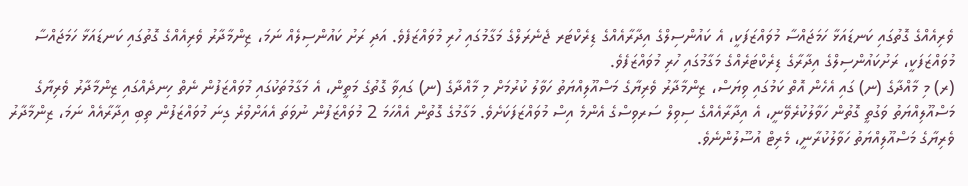ވެރިއެއްގެ ގޮތުގައި ކަނޑައަޅާ ހަމަޖައްސާ މުވައްޒަފަކީ، އެ ކައުންސިލްގެ އިދާރާއެއްގެ ޑިރެކްޓަރ ޖެނެރަލްގެ މަގާމުގައި ހުރި މުވައްޒަފެވެ. އަދި ރަށު ކައުންސިލެއް ނަމަ، ޒިންމާދާރު ވެރިއެއްގެ ގޮތުގައި ކަނޑައަޅާ ހަމަޖައްސާ މުވައްޒަފަކީ، ރަށުކައުންސިލްގެ އިދާރާގެ ޑިރެކްޓަރެއްގެ މަގާމުގައި ހުރި މުވައްޒަފެވެ.
(ރ) މި މާއްދާގެ (ނ) ގައި އެހެން އޮތް ކަމުގައި ވިޔަސް، ޒިންމާދާރު ވެރިޔާގެ މަސްއޫލިއްޔަތު ހަވާލު ކުރުމަށް މި މާއްދާގެ (ނ) ގައިވާ ގޮތުގެ މަތީން، އެ މަގާމުތަކުގައި މުވައްޒަފުން ނެތް ހިނދެއްގައި ޒިންމާދާރު ވެރިޔާގެ މަސްއޫލިއްޔަތު ވަގުތީ ގޮތުން ހަވާލުކުރެވޭނީ، އެ އިދާރާއެއްގެ ސިވިލް ސަރވިސްގެ އެންމެ އިސް މުވައްޒަފަކަށެވެ. މަގާމުގެ ގޮތުން އެއްހަމަ 2 މުވައްޒަފުން ނުވަތަ އެއަށްވުރެ ގިނަ މުވައްޒަފުން ތިބި އިދާރާއެއް ނަމަ، ޒިންމާދާރު ވެރިޔާގެ މަސްއޫލިއްޔަތު ހަވާލުކުރާނީ، މެރިޓް އުސޫލުންނެވެ.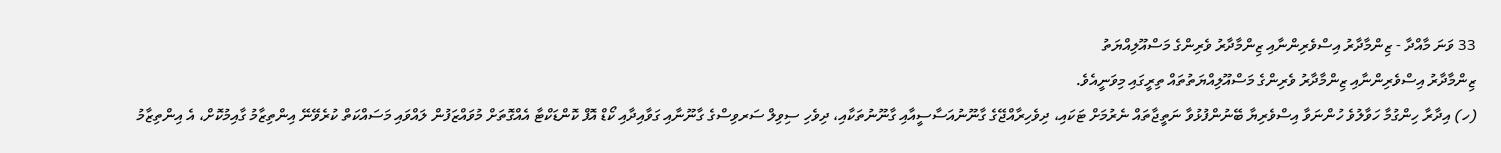33 ވަނަ މާއްދާ - ޒިންމާދާރު އިސްވެރިންނާއި ޒިންމާދާރު ވެރިންގެ މަސްއޫލިއްޔަތު
ޒިންމާދާރު އިސްވެރިންނާއި ޒިންމާދާރު ވެރިންގެ މަސްއޫލިއްޔަތުތައް ތިރީގައި މިވަނީއެވެ.
(ހ) އިދާރާ ހިންގުމާ ހަވާލުވެ ހުންނަވާ އިސްވެރިޔާ ބޭނުންފުޅުވާ ނަތީޖާތައް ނެރުމަށް ޓަކައި، ދިވެހިރާއްޖޭގެ ގާނޫނުއަސާސީއާއި ގާނޫނުތަކާއި، ދިވެހި ސިވިލް ސަރވިސްގެ ގާނޫނާއި ގަވާއިދާއި ކޯޑް އޮފް ކޮންޑަކްޓާ އެއްގޮތަށް މުވައްޒަފުން ލައްވައި މަސައްކަތް ކުރެވޭނޭ އިންތިޒާމު ގާއިމުކޮށް، އެ އިންތިޒާމު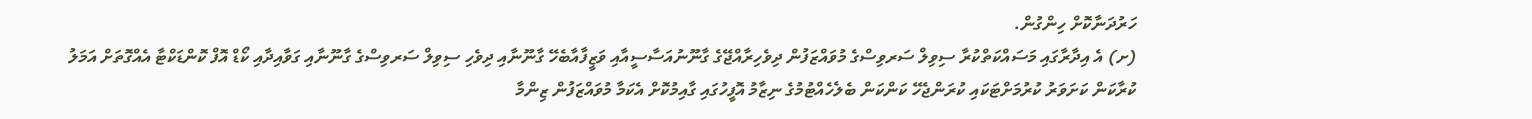ހަރުދަނާކޮށް ހިންގުން.
(ށ) އެ އިދާރާގައި މަސައްކަތްކުރާ ސިވިލް ސަރވިސްގެ މުވައްޒަފުން ދިވެހިރާއްޖޭގެ ގާނޫނުއަސާސީއާއި ވަޒީފާއާބެހޭ ގާނޫނާއި ދިވެހި ސިވިލް ސަރވިސްގެ ގާނޫނާއި ގަވާއިދާއި ކޯޑް އޮފް ކޮންޑަކްޓާ އެއްގޮތަށް އަމަލު ކުރާކަން ކަށަވަރު ކުރުމަށްޓަކައި ކުރަންޖެހޭ ކަންކަން ބެލެހެއްޓުމުގެ ނިޒާމު އޮފީހުގައި ގާއިމުކޮށް އެކަމާ މުވައްޒަފުން ޒިންމާ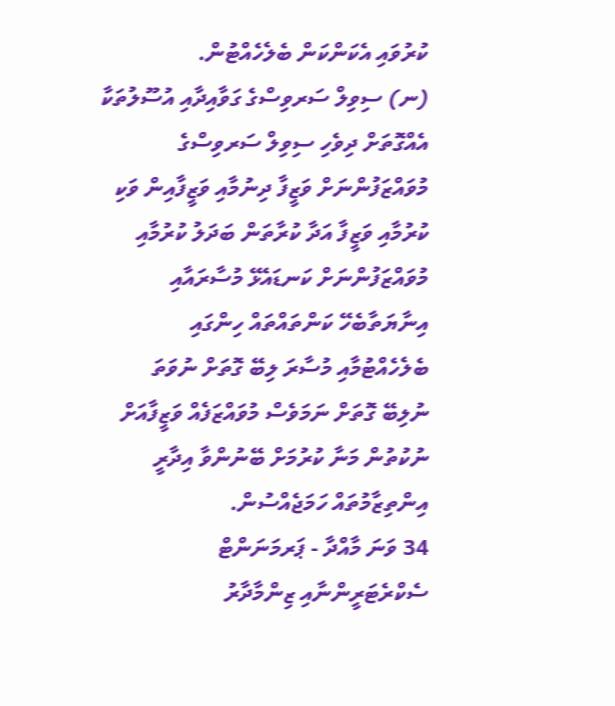ކުރުވައި އެކަންކަން ބެލެހެއްޓުން.
(ނ) ސިވިލް ސަރވިސްގެ ގަވާއިދާއި އުސޫލުތަކާ އެއްގޮތަށް ދިވެހި ސިވިލް ސަރވިސްގެ މުވައްޒަފުންނަށް ވަޒީފާ ދިނުމާއި ވަޒީފާއިން ވަކި ކުރުމާއި ވަޒީފާ އަދާ ކުރާތަން ބަދަލު ކުރުމާއި މުވައްޒަފުންނަށް ކަނޑައެޅޭ މުސާރައާއި އިނާޔަތާބެހޭ ކަންތައްތައް ހިންގައި ބެލެހެއްޓުމާއި މުސާރަ ލިބޭ ގޮތަށް ނުވަތަ ނުލިބޭ ގޮތަށް ނަމަވެސް މުވައްޒަފެއް ވަޒީފާއަށް ނުކުތުން މަނާ ކުރުމަށް ބޭނުންވާ އިދާރީ އިންތިޒާމުތައް ހަމަޖެއްސުން.
34 ވަނަ މާއްދާ - ޕަރމަނަންޓް ސެކްރެޓަރީންނާއި ޒިންމާދާރު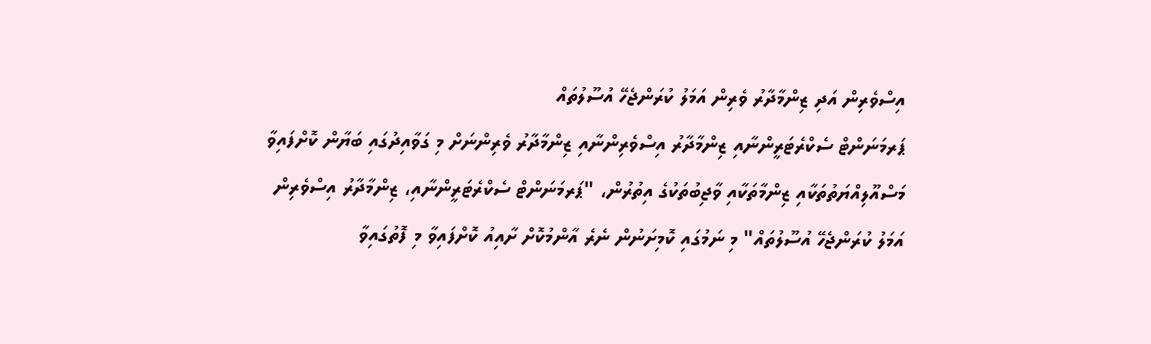އިސްވެރިން އަދި ޒިންމާދާރު ވެރިން އަމަލު ކުރަންޖެހޭ އުސޫލުތައް
ޕަރމަނަންޓް ސެކްރެޓަރީންނާއި ޒިންމާދާރު އިސްވެރިންނާއި ޒިންމާދާރު ވެރިންނަށް މި ގަވާއިދުގައި ބަޔާން ކޮށްފައިވާ މަސްއޫލިއްޔަތުތަކާއި ޒިންމާތަކާއި ވާޖިބުތަކުގެ އިތުރުން، "ޕަރމަނަންޓް ސެކްރެޓަރީންނާއި، ޒިންމާދާރު އިސްވެރިން އަމަލު ކުރަންޖެހޭ އުސޫލުތައް" މި ނަމުގައި ކޮމިށަނުން ނެރެ އާންމުކޮށް ށާއިއު ކޮށްފައިވާ މި ފޮތުގައިވާ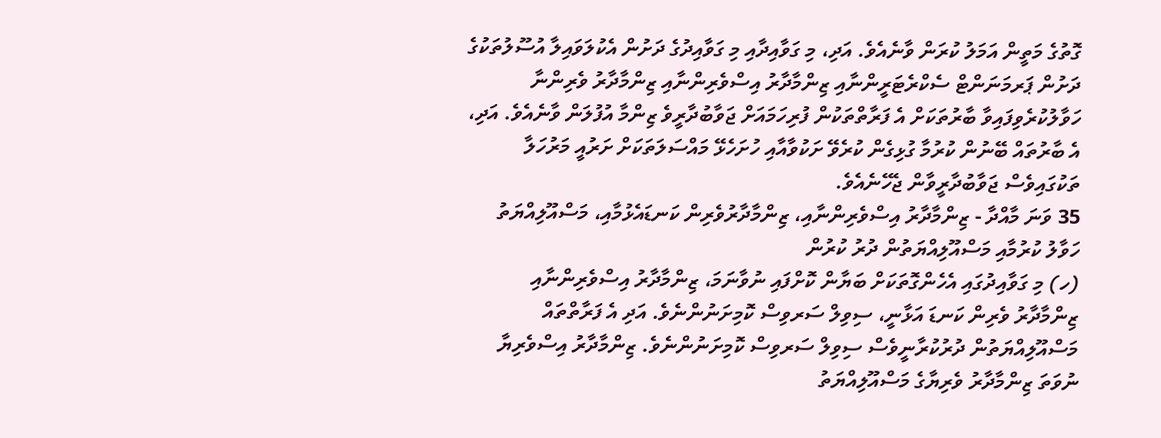ގޮތުގެ މަތީން އަމަލު ކުރަން ވާނެއެވެ. އަދި، މި ގަވާއިދާއި މި ގަވާއިދުގެ ދަށުން އެކުލަވައިލާ އުސޫލުތަކުގެ ދަށުން ޕަރމަނަންޓް ސެކްރެޓަރީންނާއި ޒިންމާދާރު އިސްވެރިންނާއި ޒިންމާދާރު ވެރިންނާ ހަވާލުކުރެވިފައިވާ ބާރުތަކަށް އެ ފަރާތްތަކުން ފުރިހަމައަށް ޖަވާބުދާރީވެ ޒިންމާ އުފުލަން ވާނެއެވެ. އަދި، އެ ބާރުތައް ބޭނުން ކުރުމާ ގުޅިގެން ކުރެވޭ ށަކުވާއާއި ހުށަހެޅޭ މައްސަލަތަކަށް ށަރުއީ މަރުހަލާ ތަކުގައިވެސް ޖަވާބުދާރީވާން ޖެހޭނެއެވެ.
35 ވަނަ މާއްދާ - ޒިންމާދާރު އިސްވެރިންނާއި، ޒިންމާދާރުވެރިން ކަނޑައެޅުމާއި، މަސްއޫލިއްޔަތު ހަވާލު ކުރުމާއި މަސްއޫލިއްޔަތުން ދުރު ކުރުން
(ހ) މި ގަވާއިދުގައި އެހެންގޮތަކަށް ބަޔާން ކޮށްފައި ނުވާނަމަ، ޒިންމާދާރު އިސްވެރިންނާއި ޒިންމާދާރު ވެރިން ކަނޑަ އަޅާނީ، ސިވިލް ސަރވިސް ކޮމިށަނުންނެވެ. އަދި އެ ފަރާތްތައް މަސްއޫލިއްޔަތުން ދުރުކުރާނީވެސް ސިވިލް ސަރވިސް ކޮމިށަނުންނެވެ. ޒިންމާދާރު އިސްވެރިޔާ ނުވަތަ ޒިންމާދާރު ވެރިޔާގެ މަސްއޫލިއްޔަތު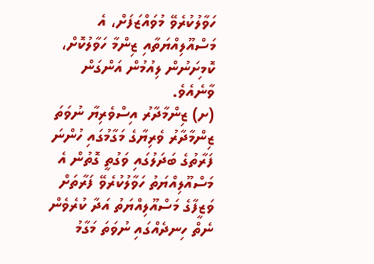ހަވާލުކުރެވޭ މުވައްޒަފަށް، އެ މަސްއޫލިއްޔަތާއި ޒިންމާ ހަވާލުކޮށް، ކޮމިށަނުން ލިއުމުން އަންގަން ވާނެއެވެ.
(ށ) ޒިންމާދާރު އިސްވެރިޔާ ނުވަތަ ޒިންމާދާރު ވެރިޔާގެ މަގާމުގައި ހުންނަ ފަރާތުގެ ބަދަލުގައި ވަގުތީ ގޮތުން އެ މަސްއޫލިއްޔަތު ހަވާލުކުރެވޭ ފަރާތަށް ވަޒީފާގެ މަސްއޫލިއްޔަތު އަދާ ކުރެވެން ނެތް ހިނދެއްގައި ނުވަތަ މަގާމު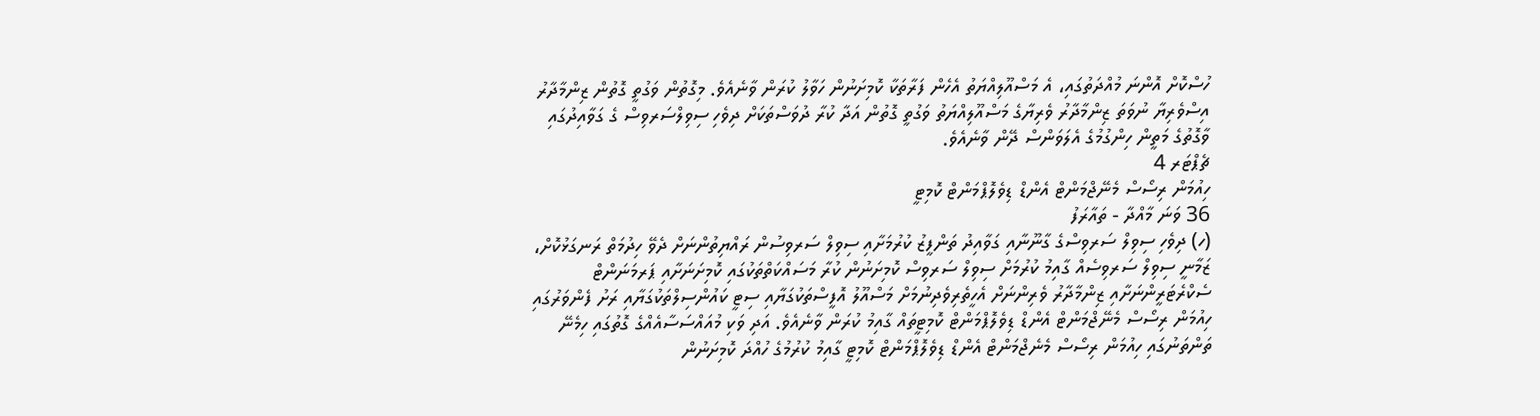ހުސްކޮށް އޮންނަ މުއްދަތުގައި، އެ މަސްއޫލިއްޔަތު އެހެން ފަރާތަކާ ކޮމިށަނުން ހަވާލު ކުރަން ވާނެއެވެ. މިގޮތުން ވަގުތީ ގޮތުން ޒިންމާދާރު އިސްވެރިޔާ ނުވަތަ ޒިންމާދާރު ވެރިޔާގެ މަސްއޫލިއްޔަތު ވަގުތީ ގޮތުން އަދާ ކުރާ ދުވަސްތަކަށް ދިވެހި ސިވިލްސަރވިސް ގެ ގަވާއިދުގައި ވާގޮތުގެ މަތީން ހިންގުމުގެ އެލަވަންސް ދޭން ވާނެއެވެ.
ޗެޕްޓަރ 4
ހިއުމަން ރިސޯސް މެނޭޖްމަންޓް އެންޑް ޑިވެލޮޕްމަންޓް ކޮމިޓީ
36 ވަނަ މާއްދާ - ތައާރަފު
(ހ) ދިވެހި ސިވިލް ސަރވިސްގެ ގާނޫނާއި ގަވާއިދު ތަންފީޒު ކުރުމަށާއި ސިވިލް ސަރވިސުން ރައްޔިތުންނަށް ދެވޭ ހިދުމަތް ރަނގަޅުކޮށް، ޒަމާނީ ސިވިލް ސަރވިސެއް ގާއިމު ކުރުމަށް ސިވިލް ސަރވިސް ކޮމިށަނުން ކުރާ މަސައްކަތްތަކުގައި ކޮމިށަނަށާއި ޕަރމަނަންޓް ސެކްރެޓަރީންނަށާއި ޒިންމާދާރު ވެރިންނަށް އެހީތެރިވެދިނުމަށް މަސްއޫލު އޮފީސްތަކުގަޔާއި ސިޓީ ކައުންސިލްތަކުގަޔާއި ރަށު ފެންވަރުގައި ހިއުމަން ރިސޯސް މެނޭޖްމަންޓް އެންޑް ޑިވެލޮޕްމަންޓް ކޮމިޓީތައް ގާއިމު ކުރަން ވާނެއެވެ. އަދި ވަކި މުއައްސަސާއެއްގެ ގޮތުގައި ހިމެނޭ ތަންތަނުގައި ހިއުމަން ރިސޯސް މެނެޖްމަންޓް އެންޑް ޑިވެލޮޕްމަންޓް ކޮމިޓީ ގާއިމު ކުރުމުގެ ހުއްދަ ކޮމިށަނުން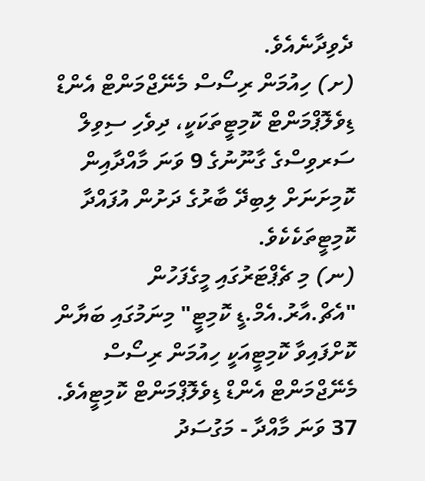ދެވިދާނެއެވެ.
(ށ) ހިއުމަން ރިސޯސް މެނޭޖްމަންޓް އެންޑް ޑިވެލޮޕްމަންޓް ކޮމިޓީތަކަކީ، ދިވެހި ސިވިލް ސަރވިސްގެ ގާނޫނުގެ 9 ވަނަ މާއްދާއިން ކޮމިށަނަށް ލިބިދޭ ބާރުގެ ދަށުން އުފައްދާ ކޮމިޓީތަކެކެވެ.
(ނ) މި ޗެޕްޓަރުގައި މީގެފަހުން "އެޗް.އާރު.އެމް.ޑީ ކޮމިޓީ" މިނަމުގައި ބަޔާން ކޮށްފައިވާ ކޮމިޓީއަކީ ހިއުމަން ރިސޯސް މެނޭޖްމަންޓް އެންޑް ޑިވެލޮޕްމަންޓް ކޮމިޓީއެވެ.
37 ވަނަ މާއްދާ - މަގުސަދު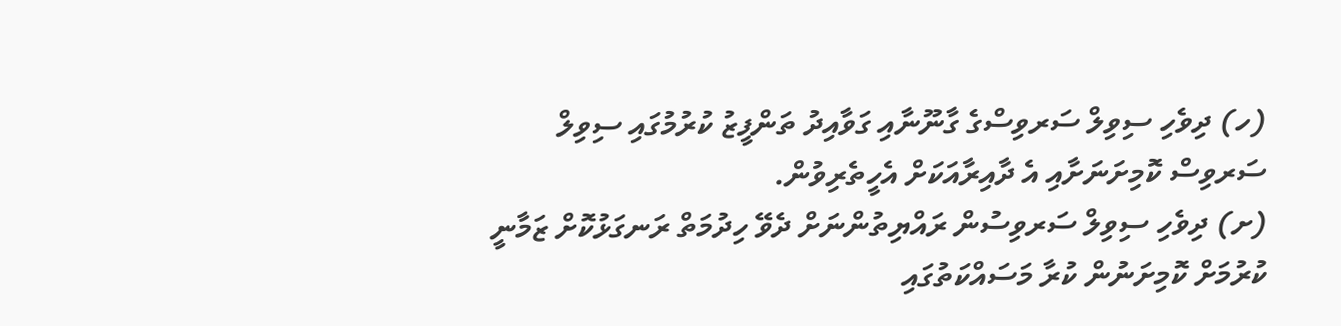(ހ) ދިވެހި ސިވިލް ސަރވިސްގެ ގާނޫނާއި ގަވާއިދު ތަންފީޒު ކުރުމުގައި ސިވިލް ސަރވިސް ކޮމިށަނަށާއި އެ ދާއިރާއަކަށް އެހީތެރިވުން.
(ށ) ދިވެހި ސިވިލް ސަރވިސުން ރައްޔިތުންނަށް ދެވޭ ހިދުމަތް ރަނގަޅުކޮށް ޒަމާނީ ކުރުމަށް ކޮމިށަނުން ކުރާ މަސައްކަތުގައި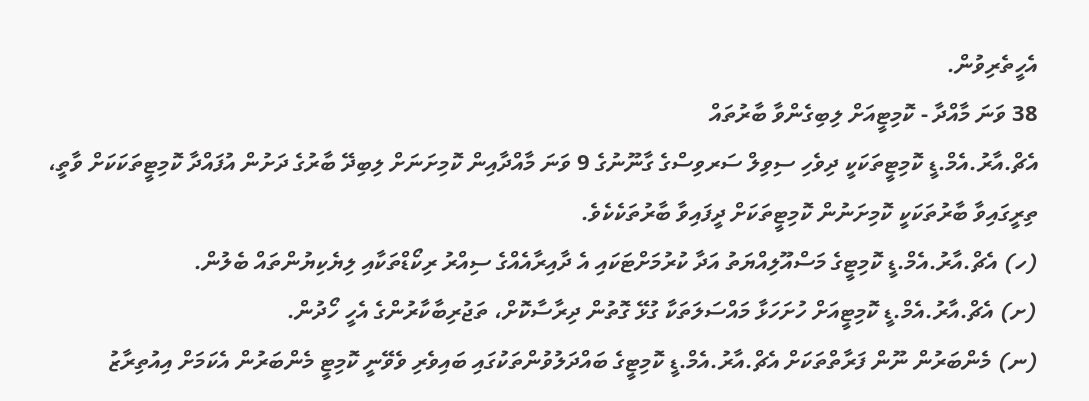އެހީތެރިވުން.
38 ވަނަ މާއްދާ - ކޮމިޓީއަށް ލިބިގެންވާ ބާރުތައް
އެޗް.އާރު.އެމް.ޑީ ކޮމިޓީތަކަކީ ދިވެހި ސިވިލް ސަރވިސްގެ ގާނޫނުގެ 9 ވަނަ މާއްދާއިން ކޮމިށަނަށް ލިބިދޭ ބާރުގެ ދަށުން އުފައްދާ ކޮމިޓީތަކަކަށް ވާތީ، ތިރީގައިވާ ބާރުތަކަކީ ކޮމިށަނުން ކޮމިޓީތަކަށް ދީފައިވާ ބާރުތަކެކެވެ.
(ހ) އެޗް.އާރު.އެމް.ޑީ ކޮމިޓީގެ މަސްއޫލިއްޔަތު އަދާ ކުރުމަށްޓަކައި އެ ދާއިރާއެއްގެ ސިއްރު ރިކޯޑްތަކާއި ލިޔެކިޔުންތައް ބެލުން.
(ށ) އެޗް.އާރު.އެމް.ޑީ ކޮމިޓީއަށް ހުށަހަޅާ މައްސަލަތަކާ ގުޅޭ ގޮތުން ދިރާސާކޮށް، ތަޖުރިބާކާރުންގެ އެހީ ހޯދުން.
(ނ) މެންބަރުން ނޫން ފަރާތްތަކަށް އެޗް.އާރު.އެމް.ޑީ ކޮމިޓީގެ ބައްދަލުވުންތަކުގައި ބައިވެރި ވެވޭނީ ކޮމިޓީ މެންބަރުން އެކަމަށް އިއުތިރާޒު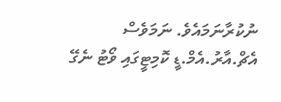ނުކުރާނަމައެވެ. ނަމަވެސް އެޗް.އާރު.އެމް.ޑީ ކޮމިޓީގައި ވޯޓު ނެގޭ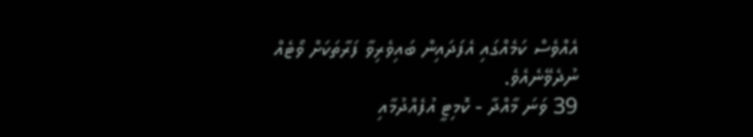އެއްވެސް ކަމެއްގައި އެފަދައިން ބައިވެރިވާ ފަރާތަކަށް ވޯޓެއް ނުދެވޭނެއެވެ.
39 ވަނަ މާއްދާ - ކޮމިޓީ އުފެއްދުމާއި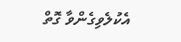އެކުލެވިގެންވާ ގޮތް